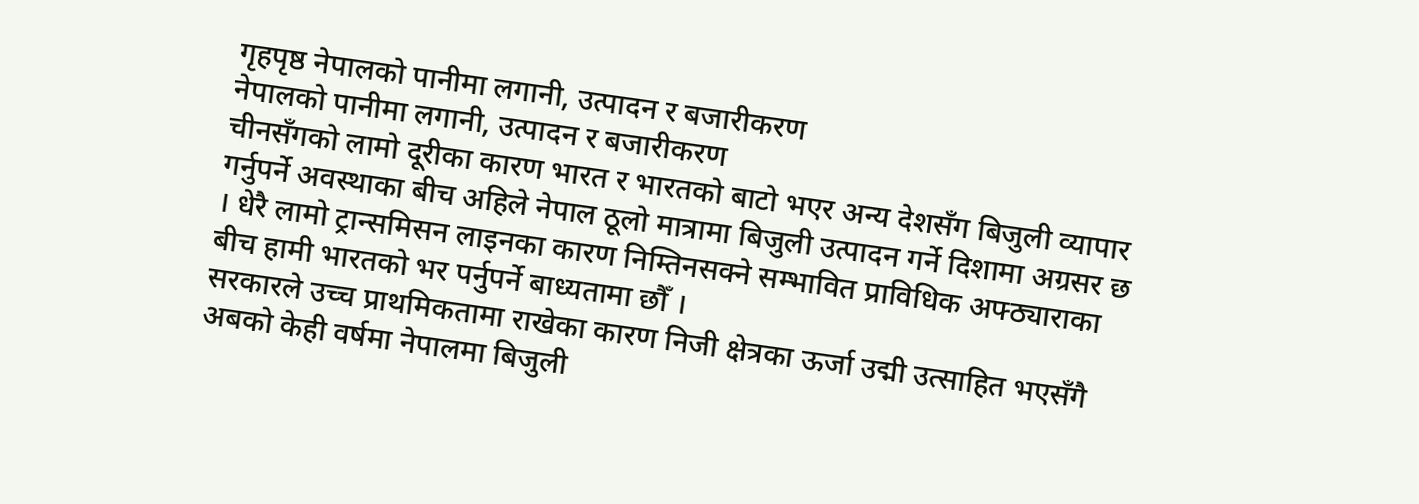गृहपृष्ठ नेपालको पानीमा लगानी, उत्पादन र बजारीकरण
नेपालको पानीमा लगानी, उत्पादन र बजारीकरण
चीनसँगको लामो दूरीका कारण भारत र भारतको बाटो भएर अन्य देशसँग बिजुली व्यापार गर्नुपर्ने अवस्थाका बीच अहिले नेपाल ठूलो मात्रामा बिजुली उत्पादन गर्ने दिशामा अग्रसर छ । धेरै लामो ट्रान्समिसन लाइनका कारण निम्तिनसक्ने सम्भावित प्राविधिक अफ्ठ्याराका बीच हामी भारतको भर पर्नुपर्ने बाध्यतामा छौँ ।
सरकारले उच्च प्राथमिकतामा राखेका कारण निजी क्षेत्रका ऊर्जा उद्मी उत्साहित भएसँगै अबको केही वर्षमा नेपालमा बिजुली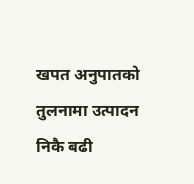खपत अनुपातको तुलनामा उत्पादन निकै बढी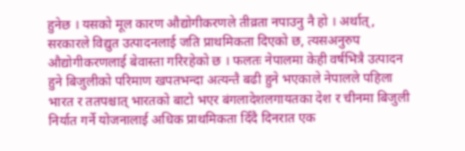हुनेछ । यसको मूल कारण औद्योगीकरणले तीव्रता नपाउनु नै हो । अर्थात्, सरकारले विद्युत उत्पादनलाई जति प्राथमिकता दिएको छ, त्यसअनुरुप औद्योगीकरणलाई बेवास्ता गरिरहेको छ । फलतः नेपालमा केही वर्षभित्रै उत्पादन हुने बिजुलीको परिमाण खपतभन्दा अत्यन्तै बढी हुने भएकाले नेपालले पहिला भारत र ततपश्चात् भारतको बाटो भएर बंगलादेशलगायतका देश र चीनमा बिजुली निर्यात गर्ने योजनालाई अधिक प्राथमिकता दिँदै दिनरात एक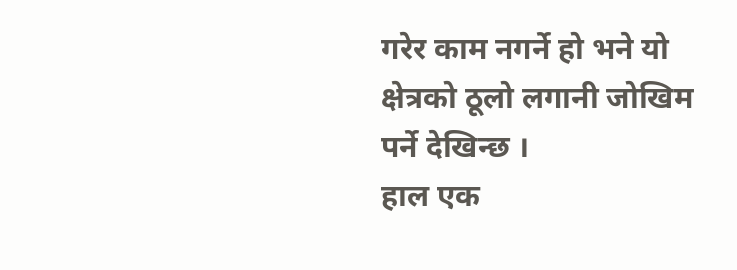गरेर काम नगर्ने हो भने यो क्षेत्रको ठूलो लगानी जोखिम पर्ने देखिन्छ ।
हाल एक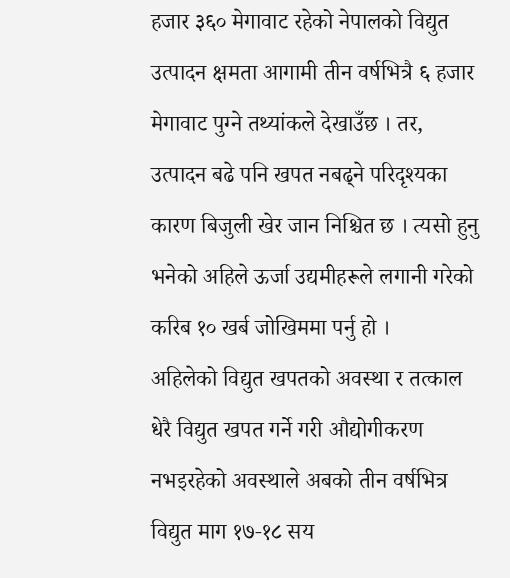हजार ३६० मेगावाट रहेको नेपालको विद्युत उत्पादन क्षमता आगामी तीन वर्षभित्रै ६ हजार मेगावाट पुग्ने तथ्यांकले देखाउँछ । तर, उत्पादन बढे पनि खपत नबढ्ने परिदृश्यका कारण बिजुली खेर जान निश्चित छ । त्यसो हुनु भनेको अहिले ऊर्जा उद्यमीहरूले लगानी गरेको करिब १० खर्ब जोखिममा पर्नु हो ।
अहिलेको विद्युत खपतको अवस्था र तत्काल धेरै विद्युत खपत गर्ने गरी औद्योगीकरण नभइरहेको अवस्थाले अबको तीन वर्षभित्र विद्युत माग १७‑१८ सय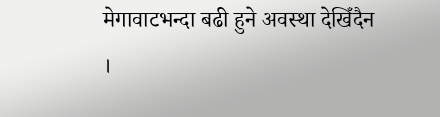मेगावाटभन्दा बढी हुने अवस्था देखिँदैन ।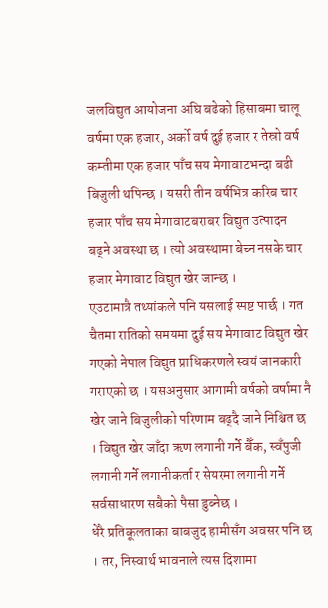जलविद्युत आयोजना अघि बढेको हिसाबमा चालू वर्षमा एक हजार, अर्को वर्ष दुई हजार र तेस्रो वर्ष कम्तीमा एक हजार पाँच सय मेगावाटभन्दा बढी बिजुली थपिन्छ । यसरी तीन वर्षभित्र करिब चार हजार पाँच सय मेगावाटबराबर विद्युत उत्पादन बढ्ने अवस्था छ । त्यो अवस्थामा बेच्न नसके चार हजार मेगावाट विद्युत खेर जान्छ ।
एउटामात्रै तथ्यांकले पनि यसलाई स्पष्ट पार्छ । गत चैतमा रातिको समयमा दुई सय मेगावाट विद्युत खेर गएको नेपाल विद्युत प्राधिकरणले स्वयं जानकारी गराएको छ । यसअनुसार आगामी वर्षको वर्षामा नै खेर जाने बिजुलीको परिणाम बढ्दै जाने निश्चित छ । विद्युत खेर जाँदा ऋण लगानी गर्ने बैँक, स्वँपुजी लगानी गर्ने लगानीकर्ता र सेयरमा लगानी गर्ने सर्वसाधारण सबैको पैसा डुब्नेछ ।
धेरै प्रतिकूलताका बाबजुद हामीसँग अवसर पनि छ । तर, निस्वार्थ भावनाले त्यस दिशामा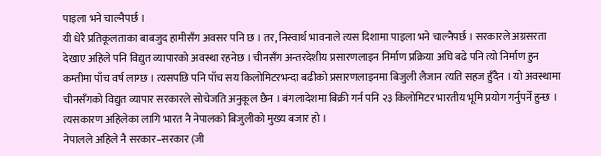पाइला भने चाल्नैपर्छ ।
यी धेरै प्रतिकूलताका बाबजुद हामीसँग अवसर पनि छ । तर, निस्वार्थ भावनाले त्यस दिशामा पाइला भने चाल्नैपर्छ । सरकारले अग्रसरता देखाए अहिले पनि विद्युत व्यापारको अवस्था रहनेछ । चीनसँग अन्तरदेशीय प्रसारणलाइन निर्माण प्रक्रिया अघि बढे पनि त्यो निर्माण हुन कम्तीमा पाँच वर्ष लाग्छ । त्यसपछि पनि पाँच सय किलोमिटरभन्दा बढीको प्रसारणलाइनमा बिजुली लैजान त्यति सहज हुँदैन । यो अवस्थामा चीनसँगको विद्युत व्यापार सरकारले सोचेजति अनुकूल छैन । बंगलादेशमा बिक्री गर्न पनि २३ किलोमिटर भारतीय भूमि प्रयोग गर्नुपर्ने हुन्छ । त्यसकारण अहिलेका लागि भारत नै नेपालको बिजुलीको मुख्य बजार हो ।
नेपालले अहिले नै सरकार–सरकार (जी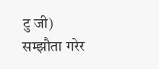टु जी) सम्झौता गरेर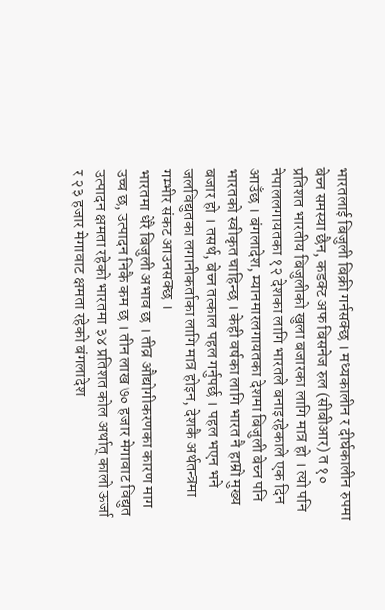भारतलाई बिजुली बिक्री गर्नसक्छ । मध्यकालीन र दीर्घकालीन रुपमा बेच्न समस्या छैन, कडक्ट अफ बिसनेज रुल (सीबीआर) त १० प्रतिशत भारतीय बिजुलीको खुला बजारका लागि मात्र हो । त्यो पनि नेपाललगायतका १२ देशका लागि भारतले बनाइरहेकाले एक दिन आउँछ । बंगलादेश, म्यानमारलगायतका देशमा बिजुली बेच्न पनि भारतको स्वीकृत चाहिन्छ । केही वर्षका लागि भारत नै हाम्रो मुख्य बजार हो । तसर्थ, बेच्न तत्काल पहल गर्नुपर्छ । पहल भएन भने जलविद्युतका लगानीकर्ताका लागि मात्र होइन, देशकै अर्थतन्त्रमा गम्भीर संकट आउनसक्छ ।
भारतमा धेरै बिजुली अभाव छ । तीव्र औद्योगीकरणका कारण माग उच्च छ, उत्पादन निकै कम छ । तीन लाख ७० हजार मेगावाट विद्युत उत्पादन क्षमता रहेको भारतमा ३४ प्रतिशत कोल अर्थात् कालो ऊर्जा र २३ हजार मेगावाट क्षमता रहेको बंगलादेश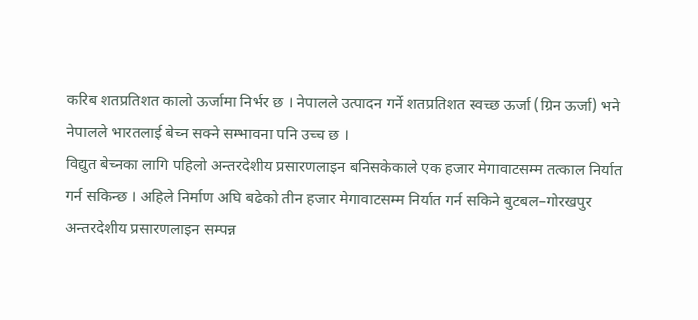करिब शतप्रतिशत कालो ऊर्जामा निर्भर छ । नेपालले उत्पादन गर्ने शतप्रतिशत स्वच्छ ऊर्जा (ग्रिन ऊर्जा) भने नेपालले भारतलाई बेच्न सक्ने सम्भावना पनि उच्च छ ।
विद्युत बेच्नका लागि पहिलो अन्तरदेशीय प्रसारणलाइन बनिसकेकाले एक हजार मेगावाटसम्म तत्काल निर्यात गर्न सकिन्छ । अहिले निर्माण अघि बढेको तीन हजार मेगावाटसम्म निर्यात गर्न सकिने बुटबल–गोरखपुर अन्तरदेशीय प्रसारणलाइन सम्पन्न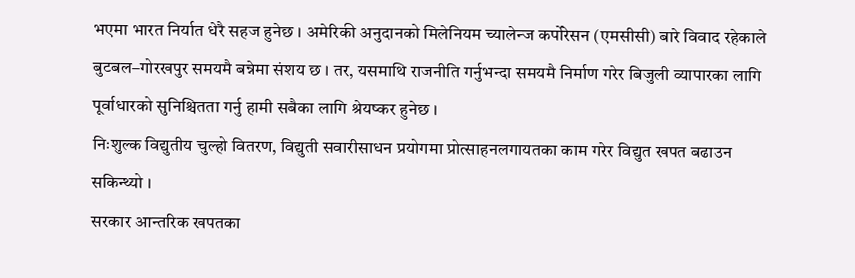भएमा भारत निर्यात धेरै सहज हुनेछ । अमेरिकी अनुदानको मिलेनियम च्यालेन्ज कर्पोरेसन (एमसीसी) बारे विवाद रहेकाले बुटबल–गोरखपुर समयमै बन्नेमा संशय छ । तर, यसमाथि राजनीति गर्नुभन्दा समयमै निर्माण गरेर बिजुली व्यापारका लागि पूर्वाधारको सुनिश्चितता गर्नु हामी सबैका लागि श्रेयष्कर हुनेछ ।
निःशुल्क विद्युतीय चुल्हो वितरण, विद्युती सवारीसाधन प्रयोगमा प्रोत्साहनलगायतका काम गरेर विद्युत खपत बढाउन सकिन्थ्यो ।
सरकार आन्तरिक खपतका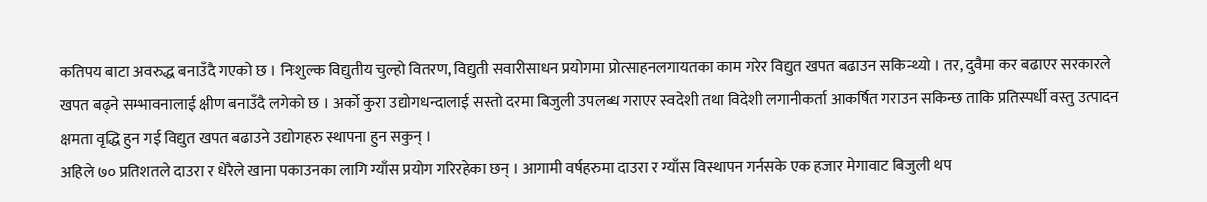कतिपय बाटा अवरुद्ध बनाउँदै गएको छ । निःशुल्क विद्युतीय चुल्हो वितरण, विद्युती सवारीसाधन प्रयोगमा प्रोत्साहनलगायतका काम गरेर विद्युत खपत बढाउन सकिन्थ्यो । तर, दुवैमा कर बढाएर सरकारले खपत बढ्ने सम्भावनालाई क्षीण बनाउँदै लगेको छ । अर्को कुरा उद्योगधन्दालाई सस्तो दरमा बिजुली उपलब्ध गराएर स्वदेशी तथा विदेशी लगानीकर्ता आकर्षित गराउन सकिन्छ ताकि प्रतिस्पर्धी वस्तु उत्पादन क्षमता वृद्धि हुन गई विद्युत खपत बढाउने उद्योगहरु स्थापना हुन सकुन् ।
अहिले ७० प्रतिशतले दाउरा र धेरैले खाना पकाउनका लागि ग्याँस प्रयोग गरिरहेका छन् । आगामी वर्षहरुमा दाउरा र ग्याँस विस्थापन गर्नसके एक हजार मेगावाट बिजुली थप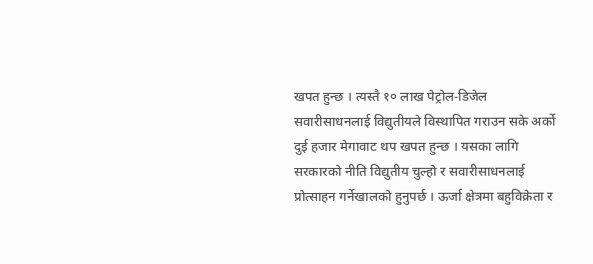खपत हुन्छ । त्यस्तै १० लाख पेट्रोल‑डिजेल सवारीसाधनलाई विद्युतीयले विस्थापित गराउन सके अर्को दुई हजार मेगावाट थप खपत हुन्छ । यसका लागि सरकारको नीति विद्युतीय चुल्हो र सवारीसाधनलाई प्रोत्साहन गर्नेखालको हुनुपर्छ । ऊर्जा क्षेत्रमा बहुविक्रेता र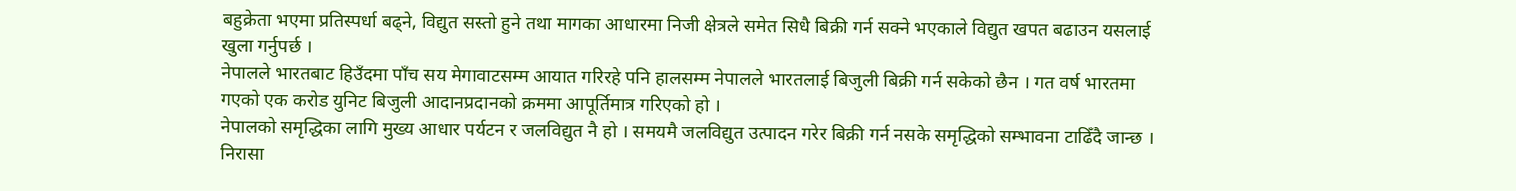बहुक्रेता भएमा प्रतिस्पर्धा बढ्ने, विद्युत सस्तो हुने तथा मागका आधारमा निजी क्षेत्रले समेत सिधै बिक्री गर्न सक्ने भएकाले विद्युत खपत बढाउन यसलाई खुला गर्नुपर्छ ।
नेपालले भारतबाट हिउँदमा पाँच सय मेगावाटसम्म आयात गरिरहे पनि हालसम्म नेपालले भारतलाई बिजुली बिक्री गर्न सकेको छैन । गत वर्ष भारतमा गएको एक करोड युनिट बिजुली आदानप्रदानको क्रममा आपूर्तिमात्र गरिएको हो ।
नेपालको समृद्धिका लागि मुख्य आधार पर्यटन र जलविद्युत नै हो । समयमै जलविद्युत उत्पादन गरेर बिक्री गर्न नसके समृद्धिको सम्भावना टाढिँदै जान्छ । निरासा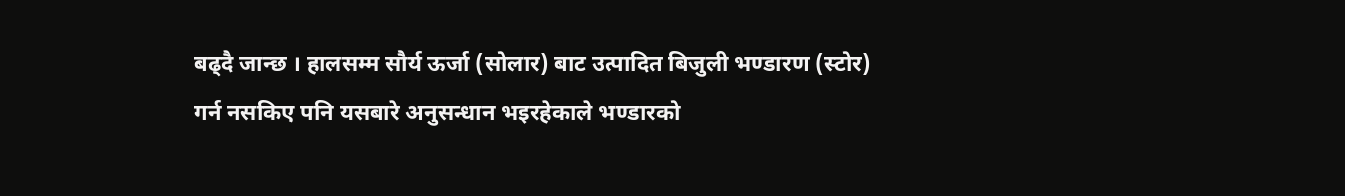बढ्दै जान्छ । हालसम्म सौर्य ऊर्जा (सोलार) बाट उत्पादित बिजुली भण्डारण (स्टोर) गर्न नसकिए पनि यसबारे अनुसन्धान भइरहेकाले भण्डारको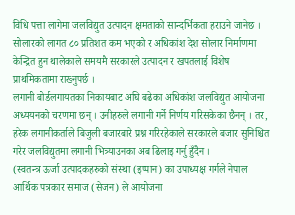विधि पत्ता लागेमा जलविद्युत उत्पादन क्षमताको सान्दर्भिकता हराउने जानेछ । सोलारको लागत ८० प्रतिशत कम भएको र अधिकांश देश सोलार निर्माणमा केन्द्रित हुन थालेकाले समयमै सरकारले उत्पादन र खपतलाई विशेष प्राथमिकतामा राख्नुपर्छ ।
लगानी बोर्डलगायतका निकायबाट अघि बढेका अधिकांश जलविद्युत आयोजना अध्ययनको चरणमा छन् । उनीहरुले लगानी गर्ने निर्णय गरिसकेका छैनन् । तर, हरेक लगानीकर्ताले बिजुली बजारबारे प्रश्न गरिरहेकाले सरकारले बजार सुनिश्चित गरेर जलविद्युतमा लगानी भित्र्याउनका अब ढिलाइ गर्नु हुँदैन ।
(स्वतन्त्र ऊर्जा उत्पादकहरुको संस्था (इप्पान) का उपाध्यक्ष गर्गले नेपाल आर्थिक पत्रकार समाज (सेजन) ले आयोजना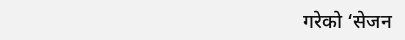गरेको ‘सेजन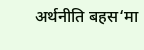अर्थनीति बहस‘मा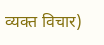व्यक्त विचार)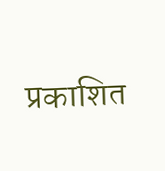प्रकाशित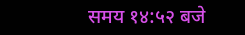समय १४:५२ बजे